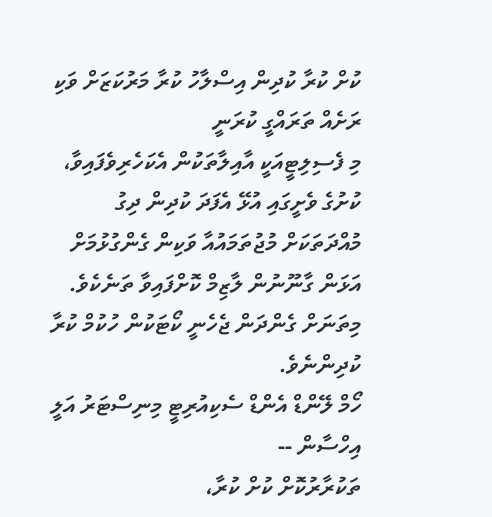ކުށް ކުރާ ކުދިން އިސްލާހު ކުރާ މަރުކަޒަށް ވަކި ރަށެއް ތަރައްގީ ކުރަނީ
މި ފެސިލިޓީއަކީ އާއިލާތަކުން އެކަހެރިވެފައިވާ، ކުށުގެ ވެށީގައި އުޅޭ އެފަދަ ކުދިން ދިގު މުއްދަތަކަށް މުޖުތަމައުއާ ވަކިން ގެންގުޅުމަށް އަޅަން ގާނޫނުން ލާޒިމް ކޮށްފައިވާ ތަނެކެވެ. މިތަނަށް ގެންދަން ޖެހެނީ ކޯޓަކުން ހުކުމް ކުރާ ކުދިންނެވެ.
ހޯމް ލޭންޑް އެންޑް ސެކިއުރިޓީ މިނިސްޓަރު އަލީ އިހްސާން --
ތަކުރާރުކޮށް ކުށް ކުރާ،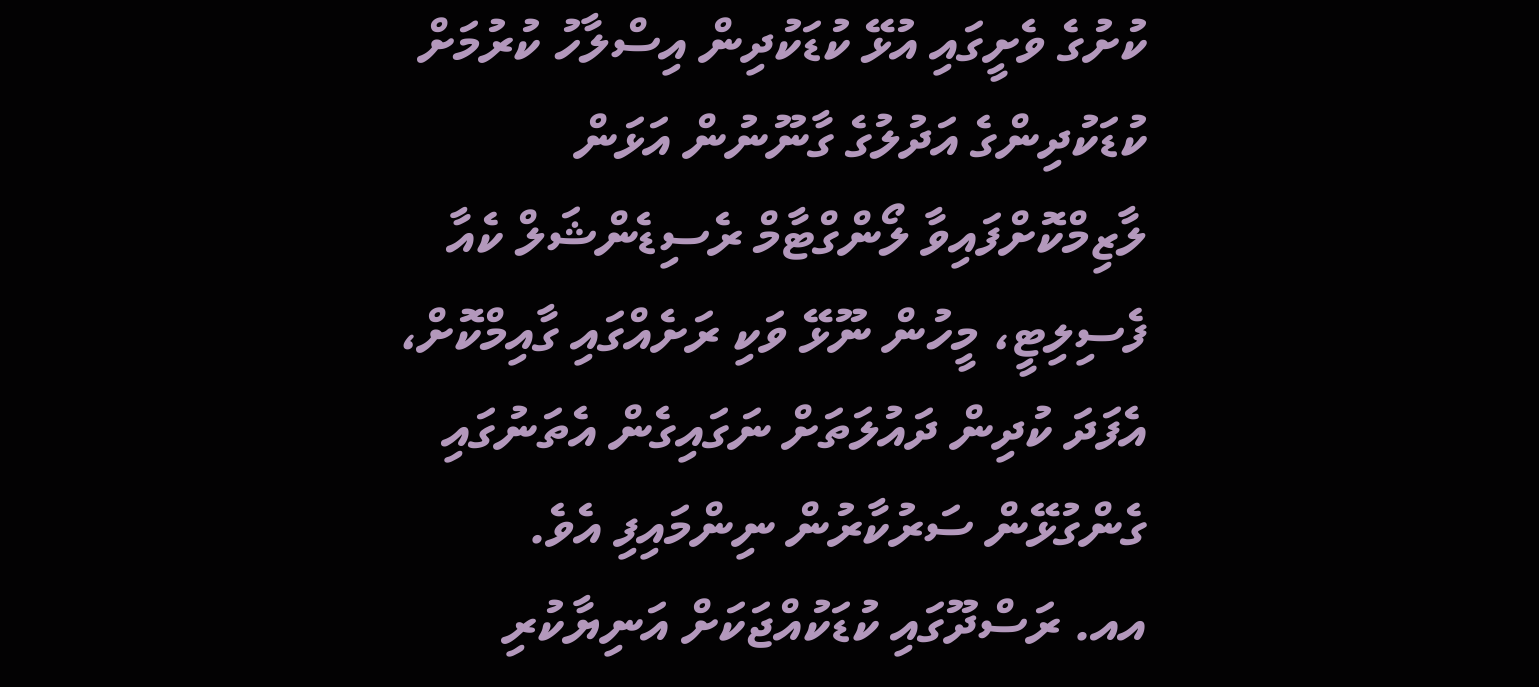ކުށުގެ ވެށީގައި އުޅޭ ކުޑަކުދިން އިސްލާހު ކުރުމަށް ކުޑަކުދިންގެ އަދުލުގެ ގާނޫނުން އަޅަން ލާޒިމްކޮށްފައިވާ ލޯންގްޓާމް ރެސިޑެންޝަލް ކެއާ ފެސިލިޓީ، މީހުން ނޫޅޭ ވަކި ރަށެއްގައި ގާއިމްކޮށް، އެފަދަ ކުދިން ދައުލަތަށް ނަގައިގެން އެތަނުގައި ގެންގުޅޭން ސަރުކާރުން ނިންމައިފި އެވެ.
އއ. ރަސްދޫގައި ކުޑަކުއްޖަކަށް އަނިޔާކުރި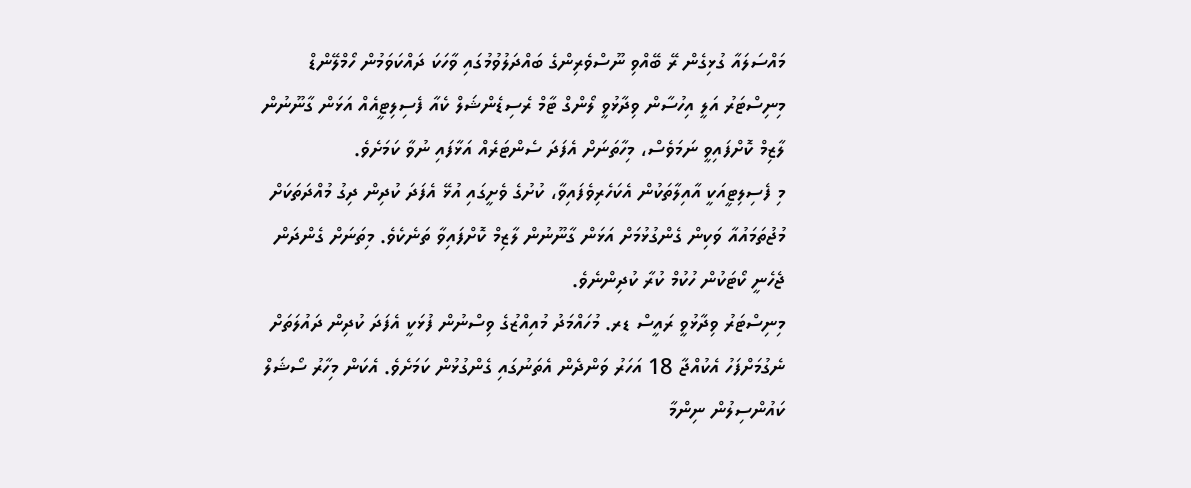މައްސަލައާ ގުޅިގެން ރޭ ބޭއްވި ނޫސްވެރިންގެ ބައްދަލުވުމުގައި ވާހަކަ ދައްކަވަމުން ހޯމްލޭންޑް މިނިސްޓަރު އަލީ އިހުސާން ވިދާޅުވީ ލޯންގް ޓާމް ރެސިޑެންޝަލް ކެއާ ފެސިލިޓީއެއް އަޅަން ގާނޫނުން ލާޒިމް ކޮށްފައިވީ ނަމަވެސް، މިހާތަނަށް އެފަދަ ސެންޓަރެއް އަޅާފައި ނުވާ ކަމަށެވެ.
މި ފެސިލިޓީއަކީ އާއިލާތަކުން އެކަހެރިވެފައިވާ، ކުށުގެ ވެށީގައި އުޅޭ އެފަދަ ކުދިން ދިގު މުއްދަތަކަށް މުޖުތަމައުއާ ވަކިން ގެންގުޅުމަށް އަޅަން ގާނޫނުން ލާޒިމް ކޮށްފައިވާ ތަނެކެވެ. މިތަނަށް ގެންދަން ޖެހެނީ ކޯޓަކުން ހުކުމް ކުރާ ކުދިންނެވެ.
މިނިސްޓަރު ވިދާޅުވީ ރައީސް ޑރ. މުހައްމަދު މުއިއްޒުގެ ވިސްނުން ފުޅަކީ އެފަދަ ކުދިން ދައުލަތަށް ނެގުމަށްފަހު އެކުއްޖާ 18 އަހަރު ވަންދެން އެތަނުގައި ގެންގުޅުން ކަމަށެވެ. އެކަން މިހާރު ސޯޝަލް ކައުންސިލުން ނިންމާ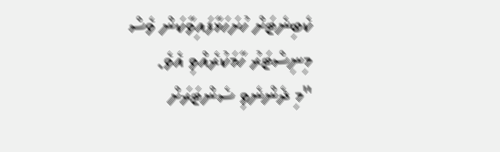ކެބިނެޓަށް ހުށަހަޅާފައިވާކަން ވެސް މިނިސްޓަރު ހާމަކުރެއްވި އެވެ.
"މި ދެންނެވި ސެންޓަރަށް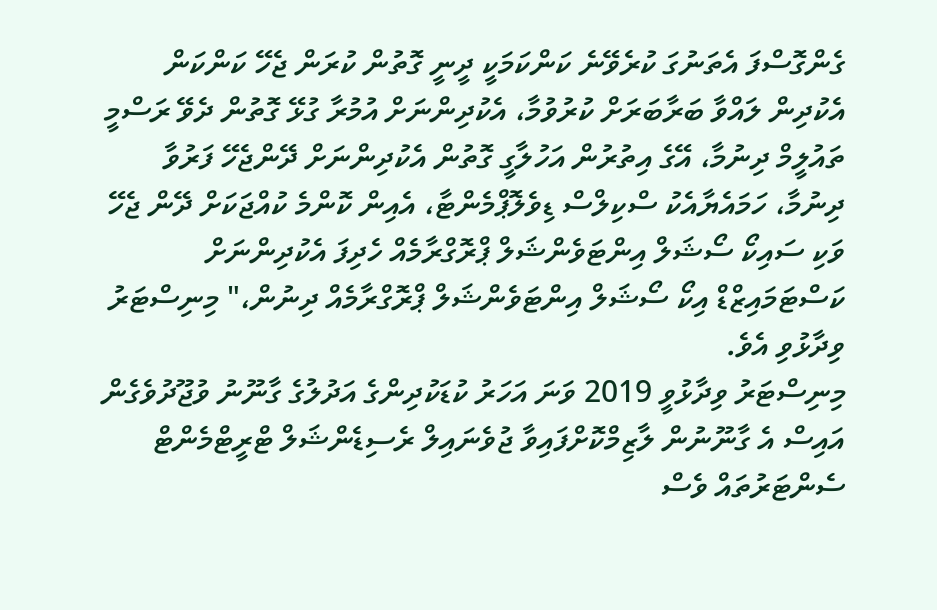ގެންގޮސްފަ އެތަނުގަ ކުރެވޭނެ ކަންކަމަކީ ދީނީ ގޮތުން ކުރަން ޖެހޭ ކަންކަން އެކުދިން ލައްވާ ބަރާބަރަށް ކުރުވުމާ، އެކުދިންނަށް އުމުރާ ގުޅޭ ގޮތުން ދެވޭ ރަސްމީ ތައުލީމް ދިނުމާ، އޭގެ އިތުރުން އަހުލާގީ ގޮތުން އެކުދިންނަށް ދޭންޖެހޭ ފަރުވާ ދިނުމާ، ހަމައެޔާއެކު ސްކިލްސް ޑިވެލޮޕްމެންޓާ، އެއިން ކޮންމެ ކުއްޖަކަށް ދޭން ޖެހޭ ވަކި ސައިކޯ ސޯޝަލް އިންޓަވެންޝަލް ޕްރޮގްރާމެއް ހެދިފަ އެކުދިންނަށް ކަސްޓަމައިޒްޑް އިކޯ ސޯޝަލް އިންޓަވެންޝަލް ޕްރޮގްރާމެއް ދިނުން،" މިނިސްޓަރު ވިދާޅުވި އެވެ.
މިނިސްޓަރު ވިދާޅުވީ 2019 ވަނަ އަހަރު ކުޑަކުދިންގެ އަދުލުގެ ގާނޫނު ވުޖޫދުވެގެން އައިސް އެ ގާނޫނުން ލާޒިމްކޮށްފައިވާ ޖުވެނައިލް ރެސިޑެންޝަލް ޓްރީޓްމެންޓް ސެންޓަރުތައް ވެސް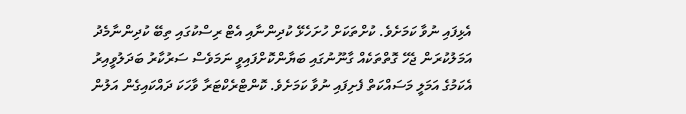އެޅިފައި ނުވާ ކަމަށެވެ. ކުށްތަކަށް ހުށަހެޅޭ ކުދިންނާއި އެޓް ރިސްކުގައި ތިބޭ ކުދިންނާމެދު އަމަލުކުރަން ޖެހޭ ގޮތްތަކެއް ގާނޫނުގައި ބަޔާންކޮށްފައިވީ ނަމަވެސް ސަރުކާރު ބަދަލުވީއިރު އެކަމުގެ އަމަލީ މަސައްކަތް ފެށިފައި ނުވާ ކަމަށެވެ. ކޮންޓްރެކްޓަރާ ވާހަކަ ދައްކައިގެން އަލުން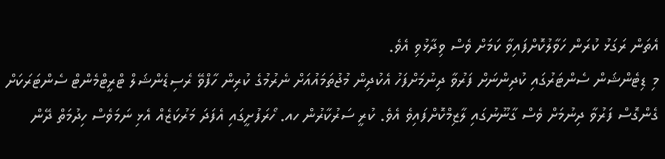އެތަން ރަގަޅު ކުރަން ހަވާލުކޮށްފައިވާ ކަމަށް ވެސް ވިދާޅުވި އެވެ.
މި ޑިޓެންޝަން ސެންޓަރުގައި ކުދިންނަށް ފަރުވާ ދިނުމަށްފަހު އެކުދިން މުޖުތަމައުއަށް ނެރުމުގެ ކުރިން ހާފްވޭ ރެސިޑެންޝަލް ޓްރީޓްމެންޓް ސެންޓަރަކަށް ގެންގޮސް ފަރުވާ ދިނުމަށް ވެސް ގާނޫނުގައި ލާޒިމްކޮށްފައިވެ އެވެ. ކުރީ ސަރުކާރުން ހއ. ހޯރަފުށީގައި އެފަދަ މަރުކަޒެއް އެޅި ނަމަވެސް ހިދުމަތް ދޭން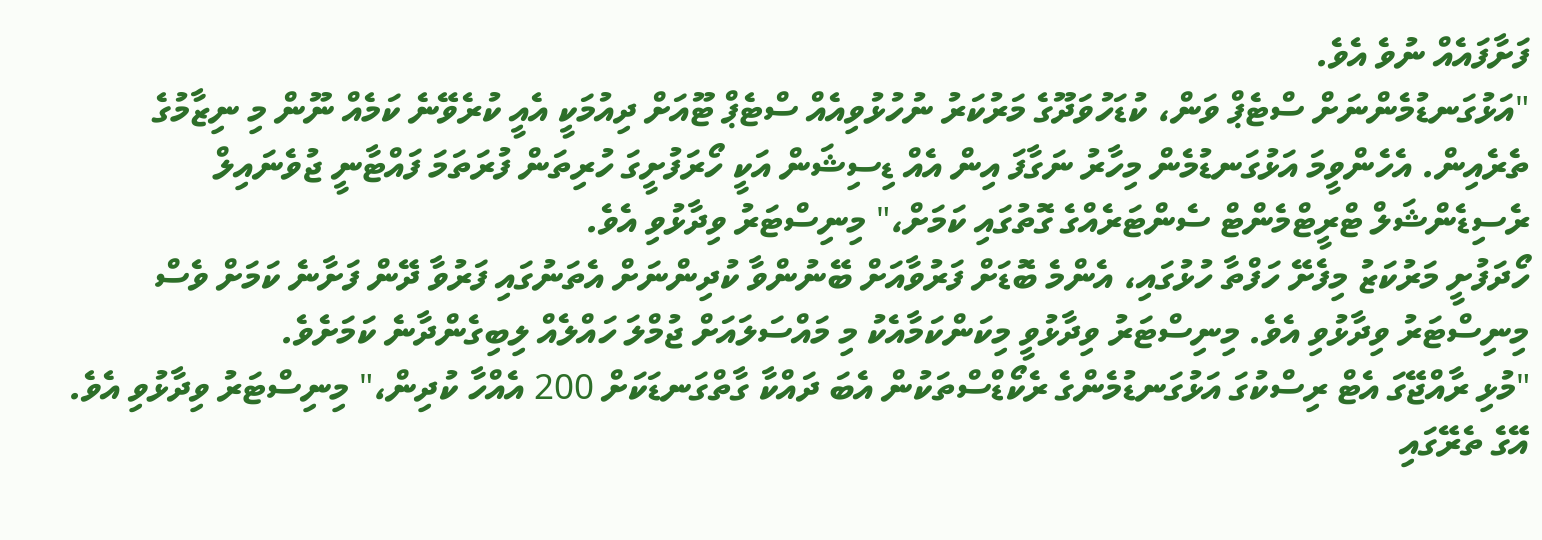ފަށާފައެއް ނުވެ އެވެ.
"އަޅުގަނޑުމެންނަށް ސްޓެޕް ވަން، ކުޑަހުވަދޫގެ މަރުކަރު ނުހުޅުވިއެއް ސްޓެޕް ޓޫއަށް ދިއުމަކީ އެއީ ކުރެވޭނެ ކަމެއް ނޫން މި ނިޒާމުގެ ތެރެއިން. އެހެންވީމަ އަޅުގަނޑުމެން މިހާރު ނަގާފަ އިން އެއް ޑިސިޝަން އަކީ ހޯރަފުށީގަ ހުރިތަން ފުރަތަމަ ފައްޓާނީ ޖުވެނައިލް ރެސިޑެންޝަލް ޓްރީޓްމެންޓް ސެންޓަރެއްގެ ގޮތުގައި ކަމަށް،" މިނިސްޓަރު ވިދާޅުވި އެވެ.
ހޯދަފުށީ މަރުކަޒު މިފެށޭ ހަފްތާ ހުޅުގައި، އެންމެ ބޮޑަށް ފަރުވާއަށް ބޭނުންވާ ކުދިންނަށް އެތަނުގައި ފަރުވާ ދޭން ފަށާނެ ކަމަށް ވެސް މިނިސްޓަރު ވިދާޅުވި އެވެ. މިނިސްޓަރު ވިދާޅުވީ މިކަންކަމާއެކު މި މައްސަލައަށް ޖުމްލަ ހައްލެއް ލިބިގެންދާނެ ކަމަށެވެ.
"މުޅި ރާއްޖޭގަ އެޓް ރިސްކުގަ އަޅުގަނޑުމެންގެ ރެކޯޑްސްތަކުން އެބަ ދައްކާ ގާތްގަނޑަކަށް 200 އެއްހާ ކުދިން،" މިނިސްޓަރު ވިދާޅުވި އެވެ. އޭގެ ތެރޭގައި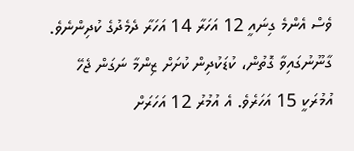ވެސް އެންމެ ގިނައީ 12 އަހަރާ 14 އަހަރާ ދެމެދުގެ ކުދިންނެވެ.
ގާނޫނުގައިވާ ގޮތުން، ކުޑަކުދިން ކުށަށް ޒިންމާ ނަގަން ޖެހޭ އުމުރަކީ 15 އަހަރެވެ. އެ އުމުރު 12 އަހަރަށް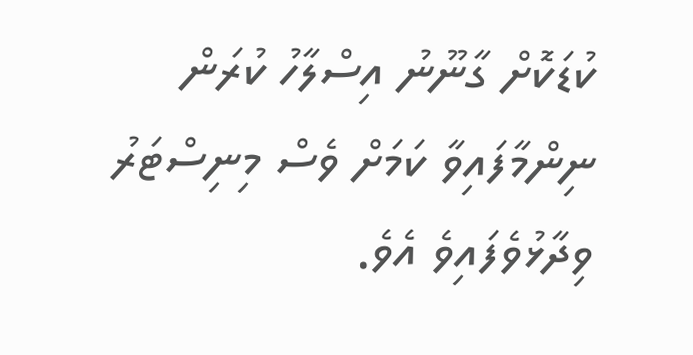ކުޑަކޮށް ގާނޫނު އިސްލާހު ކުރަން ނިންމާފައިވާ ކަމަށް ވެސް މިނިސްޓަރު ވިދާޅުވެފައިވެ އެވެ.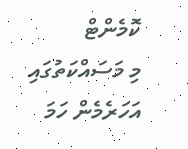ކޮމެންޓް
މި މަސައްކަތުގައި އަހަރެމެން ހަމަ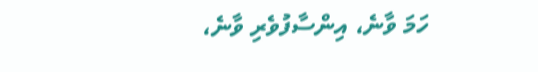ހަމަ ވާނެ، އިންސާފުވެރި ވާނެ،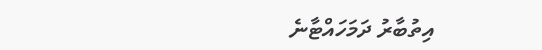އިތުބާރު ދަމަހައްޓާނެ